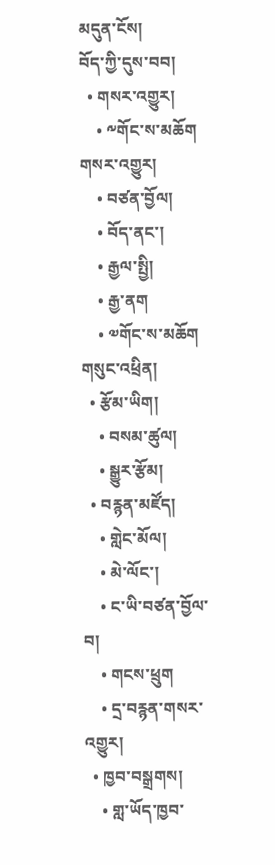མདུན་ངོས།
བོད་ཀྱི་དུས་བབ།
  • གསར་འགྱུར།
    • ༸གོང་ས་མཆོག གསར་འགྱུར།
    • བཙན་བྱོལ།
    • བོད་ནང་།
    • རྒྱལ་སྤྱི།
    • རྒྱ་ནག
    • ༧གོང་ས་མཆོག གསུང་འཕྲིན།
  • རྩོམ་ཡིག།
    • བསམ་ཚུལ།
    • སྒྱུར་རྩོམ།
  • བརྙན་མཛོད།
    • གླེང་མོལ།
    • མེ་ལོང་།
    • ང་ཡི་བཙན་བྱོལ་བ།
    • གངས་ཕྲུག
    • དྲ་བརྙན་གསར་འགྱུར།
  • ཁྱབ་བསྒྲགས།
    • གླ་ཡོད་ཁྱབ་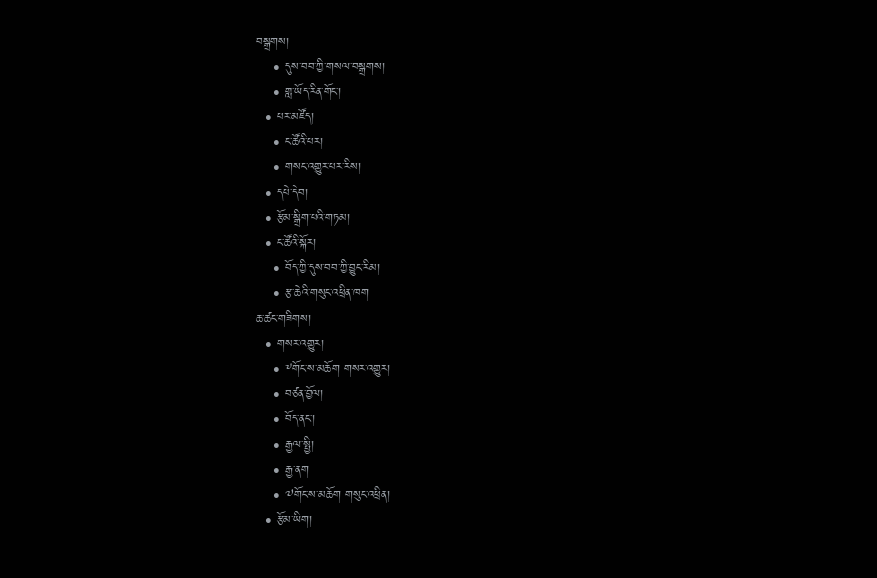བསྒྲགས།
    • དུས་བབ་ཀྱི་གསལ་བསྒྲགས།
    • གླ་ཡོད་རིན་གོང་།
  • པར་མཛོད།
    • ང་ཚོའི་པར།
    • གསང་འགྱུར་པར་རིས།
  • དཔེ་དེབ།
  • རྩོམ་སྒྲིག་པའི་གཏམ།
  • ང་ཚོའི་སྐོར།
    • བོད་ཀྱི་དུས་བབ་ཀྱི་བྱུང་རིམ།
    • རྩ་ཆེའི་གསུང་འཕྲིན་ཁག
ཆ་ཚང་གཟིགས།
  • གསར་འགྱུར།
    • ༸གོང་ས་མཆོག གསར་འགྱུར།
    • བཙན་བྱོལ།
    • བོད་ནང་།
    • རྒྱལ་སྤྱི།
    • རྒྱ་ནག
    • ༧གོང་ས་མཆོག གསུང་འཕྲིན།
  • རྩོམ་ཡིག།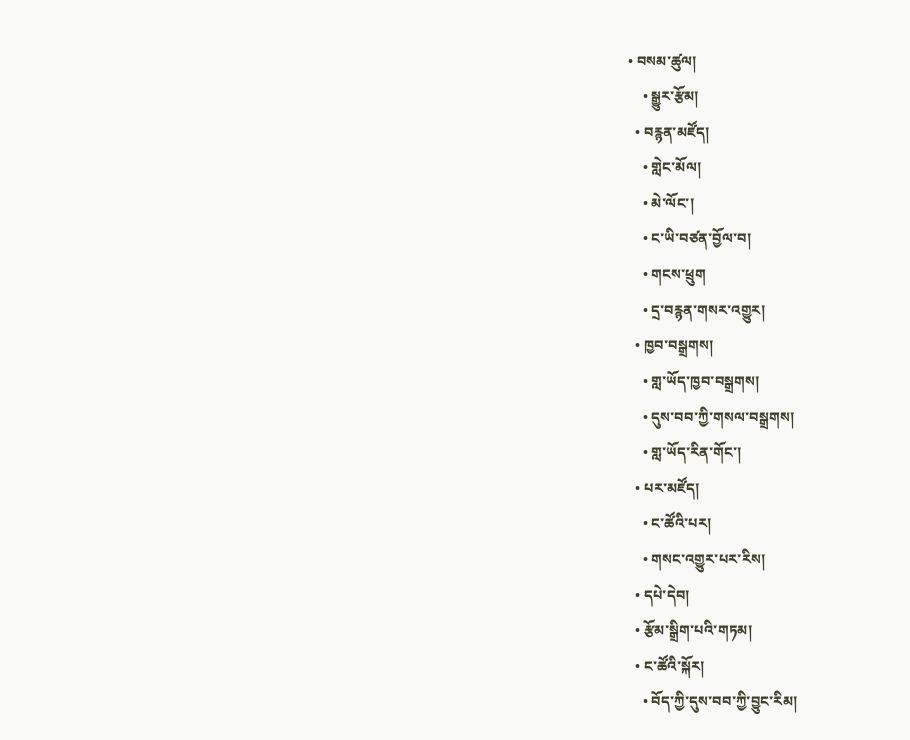• བསམ་ཚུལ།
    • སྒྱུར་རྩོམ།
  • བརྙན་མཛོད།
    • གླེང་མོལ།
    • མེ་ལོང་།
    • ང་ཡི་བཙན་བྱོལ་བ།
    • གངས་ཕྲུག
    • དྲ་བརྙན་གསར་འགྱུར།
  • ཁྱབ་བསྒྲགས།
    • གླ་ཡོད་ཁྱབ་བསྒྲགས།
    • དུས་བབ་ཀྱི་གསལ་བསྒྲགས།
    • གླ་ཡོད་རིན་གོང་།
  • པར་མཛོད།
    • ང་ཚོའི་པར།
    • གསང་འགྱུར་པར་རིས།
  • དཔེ་དེབ།
  • རྩོམ་སྒྲིག་པའི་གཏམ།
  • ང་ཚོའི་སྐོར།
    • བོད་ཀྱི་དུས་བབ་ཀྱི་བྱུང་རིམ།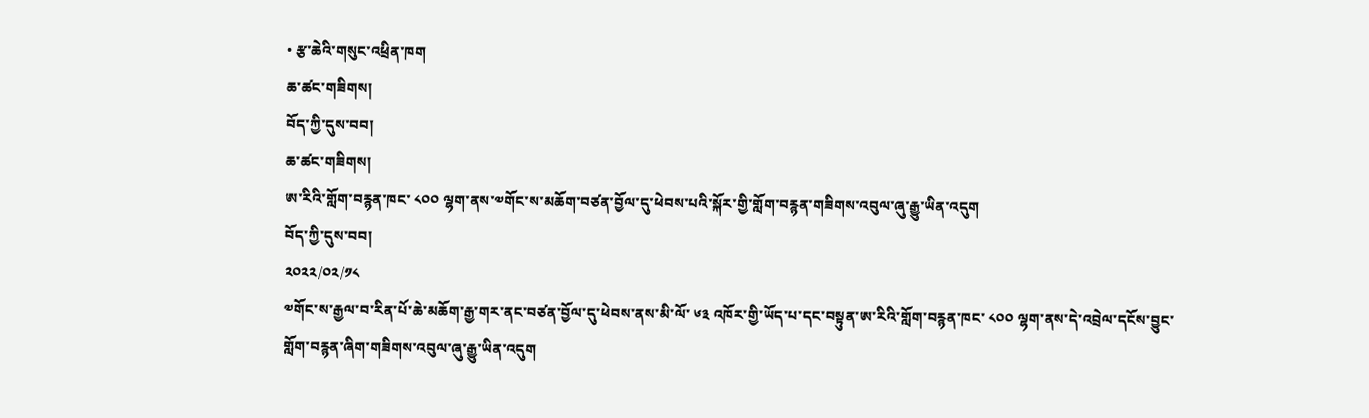• རྩ་ཆེའི་གསུང་འཕྲིན་ཁག
ཆ་ཚང་གཟིགས།
བོད་ཀྱི་དུས་བབ།
ཆ་ཚང་གཟིགས།
ཨ་རིའི་གློག་བརྙན་ཁང་ ༨༠༠ ལྷག་ནས་༧གོང་ས་མཆོག་བཙན་བྱོལ་དུ་ཕེབས་པའི་སྐོར་གྱི་གློག་བརྙན་གཟིགས་འབུལ་ཞུ་རྒྱུ་ཡིན་འདུག
བོད་ཀྱི་དུས་བབ།
༢༠༢༢/༠༢/༡༨
༧གོང་ས་རྒྱལ་བ་རིན་པོ་ཆེ་མཆོག་རྒྱ་གར་ནང་བཙན་བྱོལ་དུ་ཕེབས་ནས་མི་ལོ་ ༦༣ འཁོར་གྱི་ཡོད་པ་དང་བསྟུན་ཨ་རིའི་གློག་བརྙན་ཁང་ ༨༠༠ ལྷག་ནས་དེ་འབྲེལ་དངོས་བྱུང་གློག་བརྙན་ཞིག་གཟིགས་འབུལ་ཞུ་རྒྱུ་ཡིན་འདུག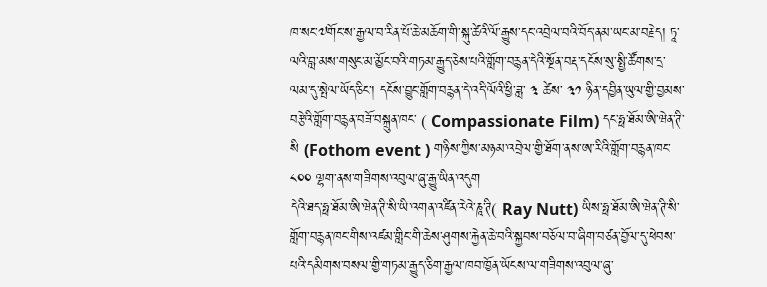ཁ་སང་༧གོང་ས་རྒྱལ་བ་རིན་པོ་ཆེ་མཆོག་གི་སྐུ་ཚེའི་ལོ་རྒྱུས་དང་འབྲེལ་བའི་བོད་ནམ་ཡང་མ་བརྗེད། ཏཱ་ལའི་བླ་མས་གསུང་མ་མྱོང་བའི་གཏམ་རྒྱུད་ཅེས་པའི་གློག་བརྙན་དེའི་སྔོན་བརྡ་དངོས་སུ་སྤྱི་ཚོགས་དྲ་ལམ་དུ་སྤེལ་ཡོད་ཅིང་། དངོས་བྱུང་གློག་བརྙན་དེ་འདི་ལོའི་ཕྱི་ཟླ་ ༣ ཚེས་ ༣༡ ཉིན་དབྱིན་ཡུལ་གྱི་བྱམས་བརྩེའི་གློག་བརྙན་བཟོ་བསྐྲུན་ཁང་ ( Compassionate Film) དང་ཧྥ་ཐོམ་ཨི་ཝེན་ཊི་སི (Fothom event ) གཉིས་ཀྱིས་མཉམ་འབྲེལ་གྱི་ཐོག་ནས་ཨ་རིའི་གློག་བརྙན་ཁང་ ༨༠༠ ལྷག་ནས་གཟིགས་འབུལ་ཞུ་རྒྱུ་ཡིན་འདུག
དེའི་ཐད་ཧྥ་ཐོམ་ཨི་ཝེན་ཊི་སི་ཡི་འགན་འཛིན་རེའེ་ཎཱ་ཊི( Ray Nutt) ཡིས་ཧྥ་ཐོམ་ཨི་ཝེན་ཊི་སི་གློག་བརྙན་ཁང་གིས་འཛམ་གླིང་གི་ཆེས་ཤུགས་རྐྱེན་ཆེ་བའི་སྐྱབས་བཅོལ་བ་ཞིག་བཙན་བྱོལ་དུ་ཕེབས་པའི་དམིགས་བསལ་གྱི་གཏམ་རྒྱུད་ཅིག་རྒྱལ་ཁབ་ཁྱོན་ཡོངས་ལ་གཟིགས་འབུལ་ཞུ་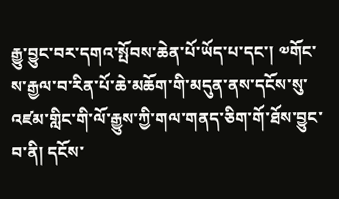རྒྱུ་བྱུང་བར་དགའ་སྤོབས་ཆེན་པོ་ཡོད་པ་དང་། ༧གོང་ས་རྒྱལ་བ་རིན་པོ་ཆེ་མཆོག་གི་མདུན་ནས་དངོས་སུ་འཛམ་གླིང་གི་ལོ་རྒྱུས་ཀྱི་གལ་གནད་ཅིག་གོ་ཐོས་བྱུང་བ་ནི། དངོས་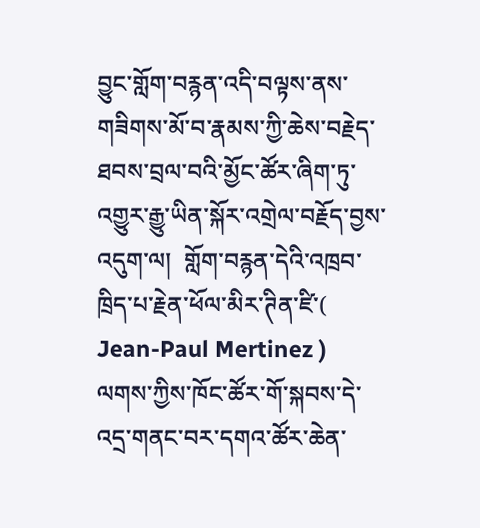བྱུང་གློག་བརྙན་འདི་བལྟས་ནས་གཟིགས་མོ་བ་རྣམས་ཀྱི་ཆེས་བརྗེད་ཐབས་བྲལ་བའི་མྱོང་ཚོར་ཞིག་ཏུ་འགྱུར་རྒྱུ་ཡིན་སྐོར་འགྲེལ་བརྗོད་བྱས་འདུག་ལ།  གློག་བརྙན་དེའི་འཁྲབ་ཁྲིད་པ་རྗེན་ཕོལ་མིར་ཊིན་ཛི་( Jean-Paul Mertinez )  ལགས་ཀྱིས་ཁོང་ཚོར་གོ་སྐབས་དེ་འདྲ་གནང་བར་དགའ་ཚོར་ཆེན་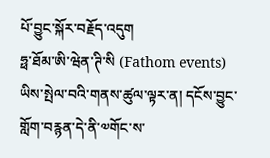པོ་བྱུང་སྐོར་བརྗོད་འདུག
ཧྥ་ཐོམ་ཨི་ཝེན་ཊི་སི (Fathom events)  ཡིས་སྤེལ་བའི་གནས་ཚུལ་ལྟར་ན། དངོས་བྱུང་གློག་བརྙན་དེ་ནི་༧གོང་ས་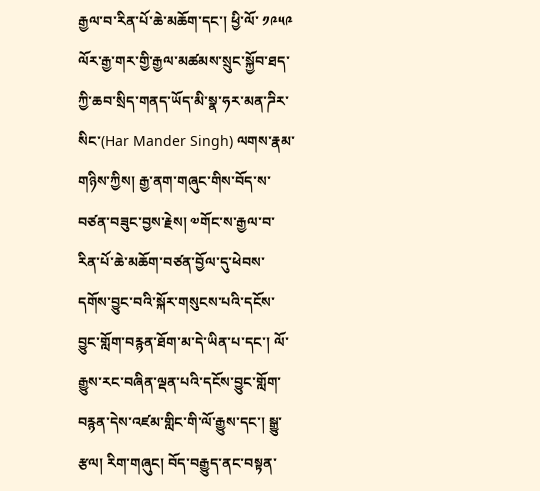རྒྱལ་བ་རིན་པོ་ཆེ་མཆོག་དང་། ཕྱི་ལོ་ ༡༩༥༩ ལོར་རྒྱ་གར་གྱི་རྒྱལ་མཚམས་སྲུང་སྐྱོབ་ཐད་ཀྱི་ཆབ་སྲིད་གནད་ཡོད་མི་སྣ་ཧར་མན་ཌིར་སིང་(Har Mander Singh) ལགས་རྣམ་གཉིས་ཀྱིས། རྒྱ་ནག་གཞུང་གིས་བོད་ས་བཙན་བཟུང་བྱས་རྗེས། ༧གོང་ས་རྒྱལ་བ་རིན་པོ་ཆེ་མཆོག་བཙན་བྱོལ་དུ་ཕེབས་དགོས་བྱུང་བའི་སྐོར་གསུངས་པའི་དངོས་བྱུང་གློག་བརྙན་ཐོག་མ་དེ་ཡིན་པ་དང་། ལོ་རྒྱུས་རང་བཞིན་ལྡན་པའི་དངོས་བྱུང་གློག་བརྙན་དེས་འཛམ་གླིང་གི་ལོ་རྒྱུས་དང་། སྒྱུ་རྩལ། རིག་གཞུང། བོད་བརྒྱུད་ནང་བསྟན་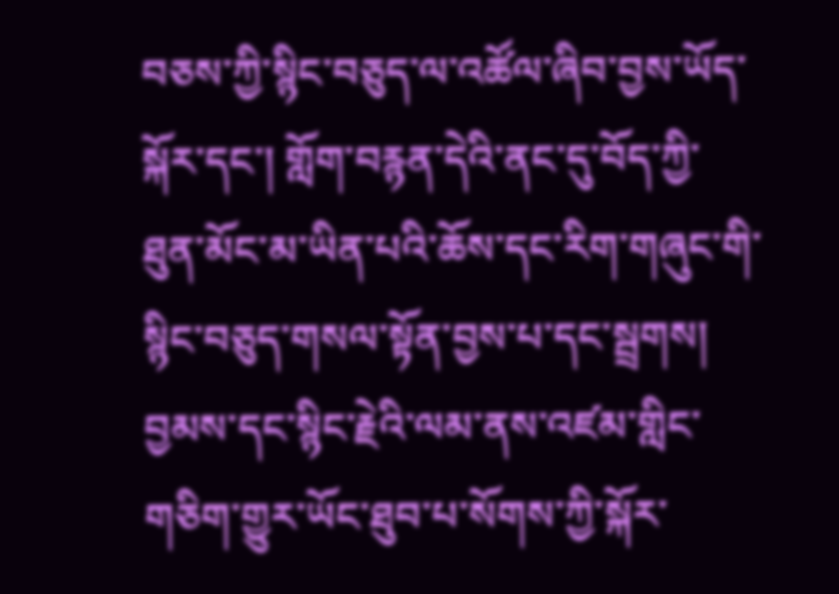བཅས་ཀྱི་སྙིང་བཅུད་ལ་འཚོལ་ཞིབ་བྱས་ཡོད་སྐོར་དང་། གློག་བརྙན་དེའི་ནང་དུ་བོད་ཀྱི་ཐུན་མོང་མ་ཡིན་པའི་ཆོས་དང་རིག་གཞུང་གི་སྙིང་བཅུད་གསལ་སྟོན་བྱས་པ་དང་སྦྲགས། བྱམས་དང་སྙིང་རྗེའི་ལམ་ནས་འཛམ་གླིང་གཅིག་གྱུར་ཡོང་ཐུབ་པ་སོགས་ཀྱི་སྐོར་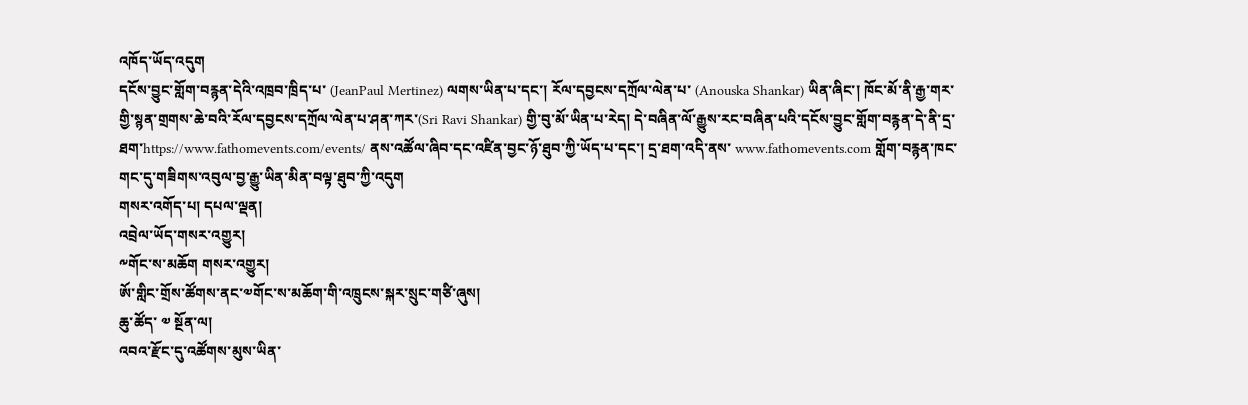འཁོད་ཡོད་འདུག
དངོས་བྱུང་གློག་བརྙན་དེའི་འཁྲབ་ཁྲིད་པ་ (JeanPaul Mertinez) ལགས་ཡིན་པ་དང་། རོལ་དབྱངས་དཀྲོལ་ལེན་པ་ (Anouska Shankar) ཡིན་ཞིང་། ཁོང་མོ་ནི་རྒྱ་གར་གྱི་སྙན་གྲགས་ཆེ་བའི་རོལ་དབྱངས་དཀྲོལ་ལེན་པ་ཤན་ཀར་(Sri Ravi Shankar) གྱི་བུ་མོ་ཡིན་པ་རེད། དེ་བཞིན་ལོ་རྒྱུས་རང་བཞིན་པའི་དངོས་བྱུང་གློག་བརྙན་དེ་ནི་དྲ་ཐག་https://www.fathomevents.com/events/ ནས་འཚོལ་ཞིབ་དང་འཛིན་བྱང་ཉོ་ཐུབ་ཀྱི་ཡོད་པ་དང་། དྲ་ཐག་འདི་ནས་ www.fathomevents.com གློག་བརྙན་ཁང་གང་དུ་གཟིགས་འབུལ་བྱ་རྒྱུ་ཡིན་མིན་བལྟ་ཐུབ་ཀྱི་འདུག
གསར་འགོད་པ། དཔལ་ལྡན།
འབྲེལ་ཡོད་གསར་འགྱུར།
༸གོང་ས་མཆོག གསར་འགྱུར།
ཨོ་གླིང་གྲོས་ཚོགས་ནང་༧གོང་ས་མཆོག་གི་འཁྲུངས་སྐར་སྲུང་གཙི་ཞུས།
ཆུ་ཚོད་ ༧ སྔོན་ལ།
འབའ་རྫོང་དུ་འཚོགས་མུས་ཡིན་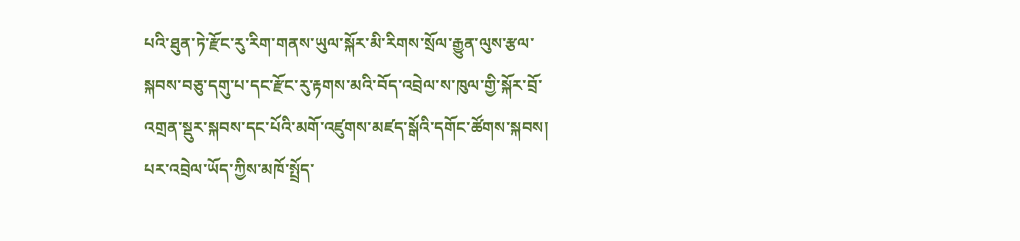པའི་ཐུན་ཏེ་རྫོང་རུ་རིག་གནས་ཡུལ་སྐོར་མི་རིགས་སྲོལ་རྒྱུན་ལུས་རྩལ་སྐབས་བཅུ་དགུ་པ་དང་རྫོང་རུ་རྟགས་མའི་བོད་འབྲེལ་ས་ཁུལ་གྱི་སྐོར་བྲོ་འགྲན་སྡུར་སྐབས་དང་པོའི་མགོ་འཛུགས་མཛད་སྒོའི་དགོང་ཚོགས་སྐབས། པར་འབྲེལ་ཡོད་ཀྱིས་མཁོ་སྤྲོད་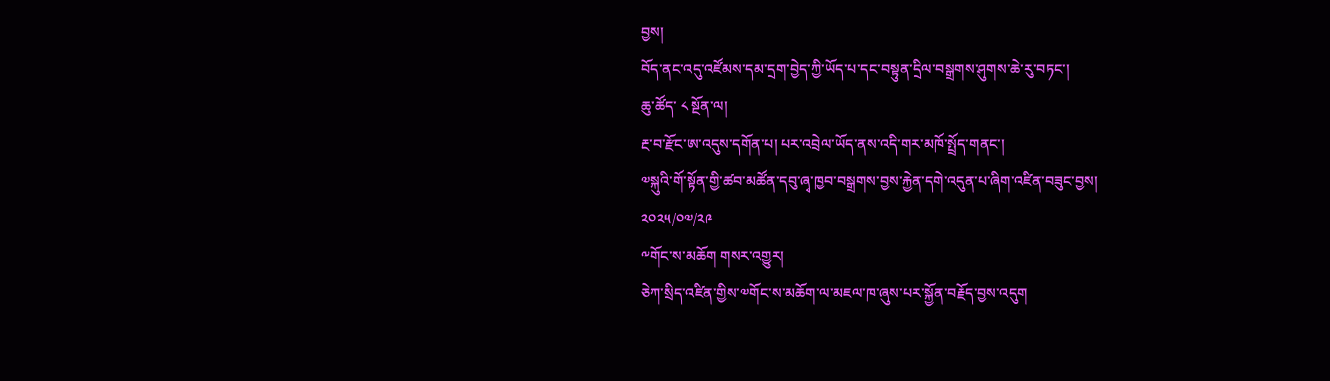བྱས།
བོད་ནང་འདུ་འཛོམས་དམ་དྲག་བྱེད་ཀྱི་ཡོད་པ་དང་བསྟུན་དྲིལ་བསྒྲགས་ཤུགས་ཆེ་རུ་བཏང་།
ཆུ་ཚོད་ ༨ སྔོན་ལ།
རྔ་བ་རྫོང་ཨ་འདུས་དགོན་པ། པར་འབྲེལ་ཡོད་ནས་འདི་གར་མཁོ་སྤྲོད་གནང་།
༧སྐུའི་གོ་སྟོན་གྱི་ཚབ་མཚོན་དབུ་ཞྭ་ཁྱབ་བསྒྲགས་བྱས་རྐྱེན་དགེ་འདུན་པ་ཞིག་འཛིན་བཟུང་བྱས།
༢༠༢༥/༠༧/༢༩
༸གོང་ས་མཆོག གསར་འགྱུར།
ཅེཀ་སྲིད་འཛིན་གྱིས་༧གོང་ས་མཆོག་ལ་མཇལ་ཁ་ཞུས་པར་སྐྱོན་བརྗོད་བྱས་འདུག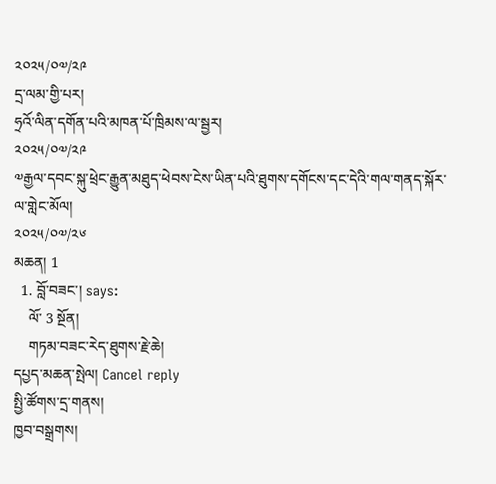༢༠༢༥/༠༧/༢༩
དྲ་ལམ་གྱི་པར།
ཧྲའོ་ལིན་དགོན་པའི་མཁན་པོ་ཁྲིམས་ལ་སྦྱར།
༢༠༢༥/༠༧/༢༩
༧རྒྱལ་དབང་སྐུ་ཕྲེང་རྒྱུན་མཐུད་ཕེབས་ངེས་ཡིན་པའི་ཐུགས་དགོངས་དང་དེའི་གལ་གནད་སྐོར་ལ་གླེང་མོལ།
༢༠༢༥/༠༧/༢༦
མཆན། 1
  1. བློ་བཟང་། says:
    ལོ་ 3 སྔོན།
    གཏམ་བཟང་རེད་ཐུགས་རྗེ་ཆེ།
དཔྱད་མཆན་སྤེལ། Cancel reply
སྤྱི་ཚོགས་དྲ་གནས།
ཁྱབ་བསྒྲགས།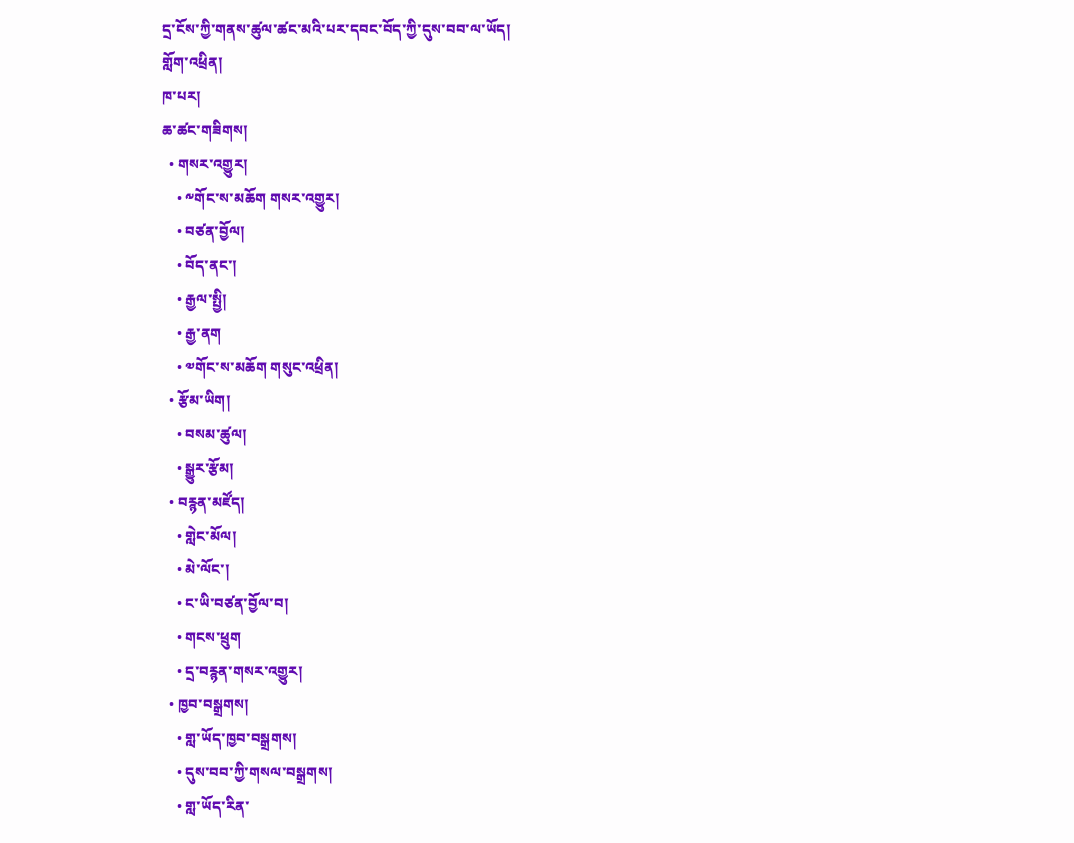དྲ་ངོས་ཀྱི་གནས་ཚུལ་ཚང་མའི་པར་དབང་བོད་ཀྱི་དུས་བབ་ལ་ཡོད།
གློག་འཕྲིན།
ཁ་པར།
ཆ་ཚང་གཟིགས།
  • གསར་འགྱུར།
    • ༸གོང་ས་མཆོག གསར་འགྱུར།
    • བཙན་བྱོལ།
    • བོད་ནང་།
    • རྒྱལ་སྤྱི།
    • རྒྱ་ནག
    • ༧གོང་ས་མཆོག གསུང་འཕྲིན།
  • རྩོམ་ཡིག།
    • བསམ་ཚུལ།
    • སྒྱུར་རྩོམ།
  • བརྙན་མཛོད།
    • གླེང་མོལ།
    • མེ་ལོང་།
    • ང་ཡི་བཙན་བྱོལ་བ།
    • གངས་ཕྲུག
    • དྲ་བརྙན་གསར་འགྱུར།
  • ཁྱབ་བསྒྲགས།
    • གླ་ཡོད་ཁྱབ་བསྒྲགས།
    • དུས་བབ་ཀྱི་གསལ་བསྒྲགས།
    • གླ་ཡོད་རིན་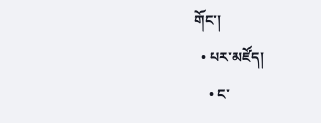གོང་།
  • པར་མཛོད།
    • ང་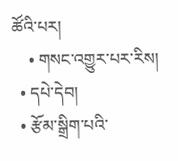ཚོའི་པར།
    • གསང་འགྱུར་པར་རིས།
  • དཔེ་དེབ།
  • རྩོམ་སྒྲིག་པའི་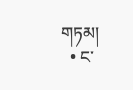གཏམ།
  • ང་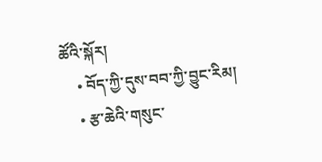ཚོའི་སྐོར།
    • བོད་ཀྱི་དུས་བབ་ཀྱི་བྱུང་རིམ།
    • རྩ་ཆེའི་གསུང་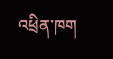འཕྲིན་ཁག